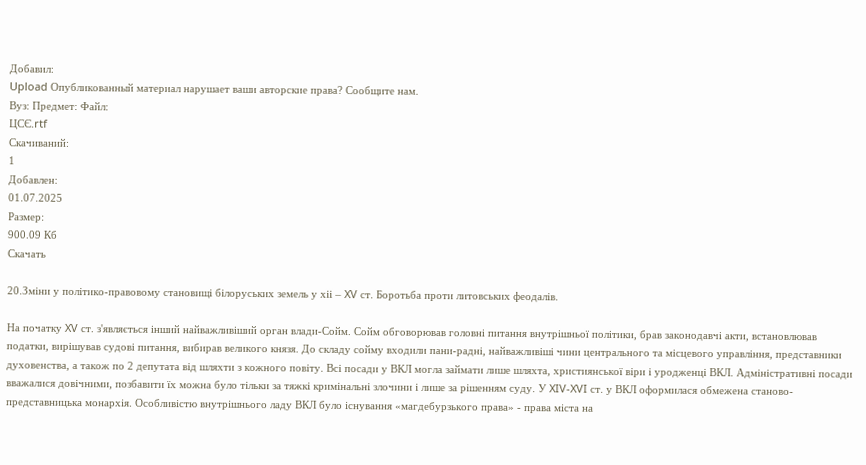Добавил:
Upload Опубликованный материал нарушает ваши авторские права? Сообщите нам.
Вуз: Предмет: Файл:
ЦСЄ.rtf
Скачиваний:
1
Добавлен:
01.07.2025
Размер:
900.09 Кб
Скачать

20.Зміни у політико-правовому становищі білоруських земель у хіі – XV ст. Боротьба проти литовських феодалів.

На початку XV ст. з'являється інший найважливіший орган влади-Сойм. Сойм обговорював головні питання внутрішньої політики, брав законодавчі акти, встановлював податки, вирішував судові питання, вибирав великого князя. До складу сойму входили пани-радні, найважливіші чини центрального та місцевого управління, представники духовенства, а також по 2 депутата від шляхти з кожного повіту. Всі посади у ВКЛ могла займати лише шляхта, християнської віри і уродженці ВКЛ. Адміністративні посади вважалися довічними, позбавити їх можна було тільки за тяжкі кримінальні злочини і лише за рішенням суду. У XIV-XVI ст. у ВКЛ оформилася обмежена станово-представницька монархія. Особливістю внутрішнього ладу ВКЛ було існування «магдебурзького права» - права міста на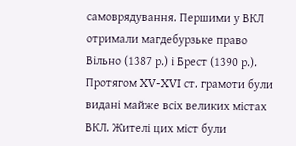самоврядування. Першими у ВКЛ отримали магдебурзьке право Вільно (1387 р.) і Брест (1390 р.). Протягом XV-XVI ст. грамоти були видані майже всіх великих містах ВКЛ. Жителі цих міст були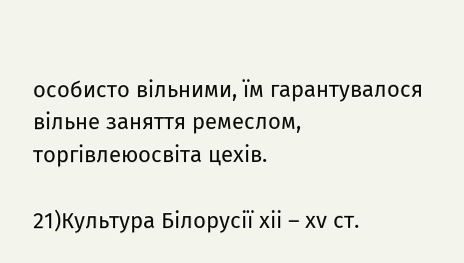особисто вільними, їм гарантувалося вільне заняття ремеслом, торгівлеюосвіта цехів.

21)Культура Білорусії хіі – хv ст.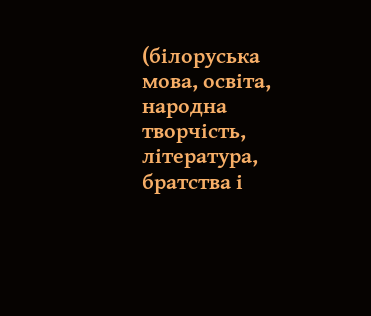(білоруська мова, освіта, народна творчість, література, братства і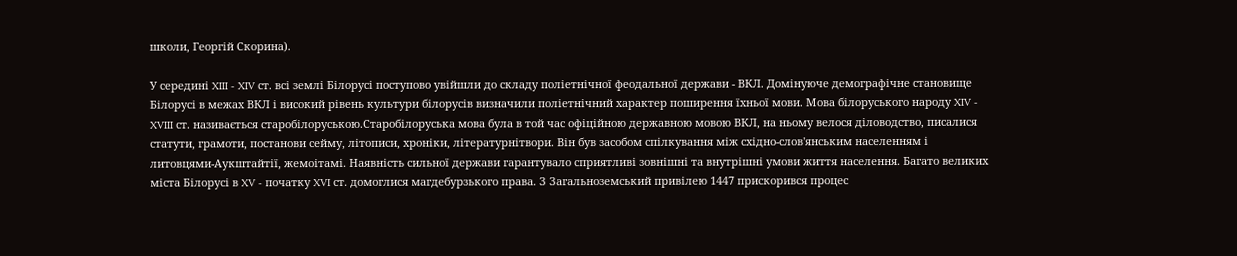школи, Георгій Скорина).

У середині XIII - XIV ст. всі землі Білорусі поступово увійшли до складу поліетнічної феодальної держави - ВКЛ. Домінуюче демографічне становище Білорусі в межах ВКЛ і високий рівень культури білорусів визначили поліетнічний характер поширення їхньої мови. Мова білоруського народу XIV - XVIII ст. називається старобілоруською.Старобілоруська мова була в той час офіційною державною мовою ВКЛ, на ньому велося діловодство, писалися статути, грамоти, постанови сейму, літописи, хроніки, літературнітвори. Він був засобом спілкування між східно-слов'янським населенням і литовцями-Аукштайтії, жемоітамі. Наявність сильної держави гарантувало сприятливі зовнішні та внутрішні умови життя населення. Багато великих міста Білорусі в XV - початку XVI ст. домоглися магдебурзького права. З Загальноземський привілею 1447 прискорився процес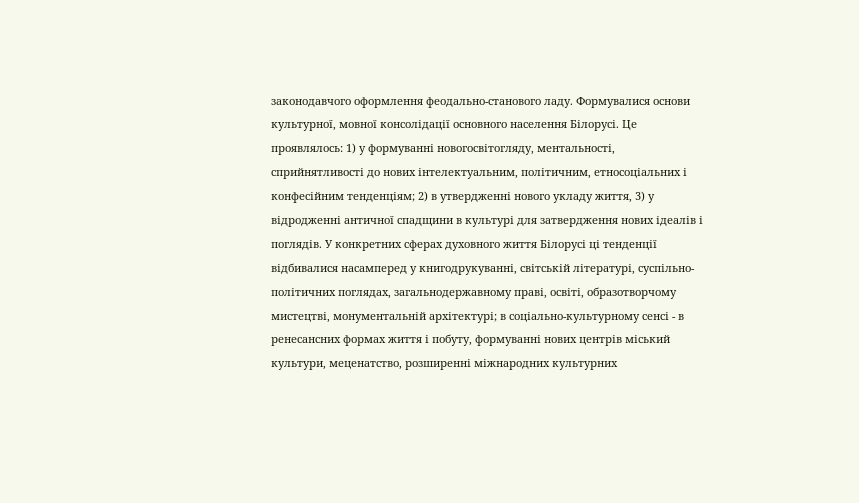законодавчого оформлення феодально-станового ладу. Формувалися основи культурної, мовної консолідації основного населення Білорусі. Це проявлялось: 1) у формуванні новогосвітогляду, ментальності, сприйнятливості до нових інтелектуальним, політичним, етносоціальних і конфесійним тенденціям; 2) в утвердженні нового укладу життя, 3) у відродженні античної спадщини в культурі для затвердження нових ідеалів і поглядів. У конкретних сферах духовного життя Білорусі ці тенденції відбивалися насамперед у книгодрукуванні, світській літературі, суспільно-політичних поглядах, загальнодержавному праві, освіті, образотворчому мистецтві, монументальній архітектурі; в соціально-культурному сенсі - в ренесансних формах життя і побуту, формуванні нових центрів міський культури, меценатство, розширенні міжнародних культурних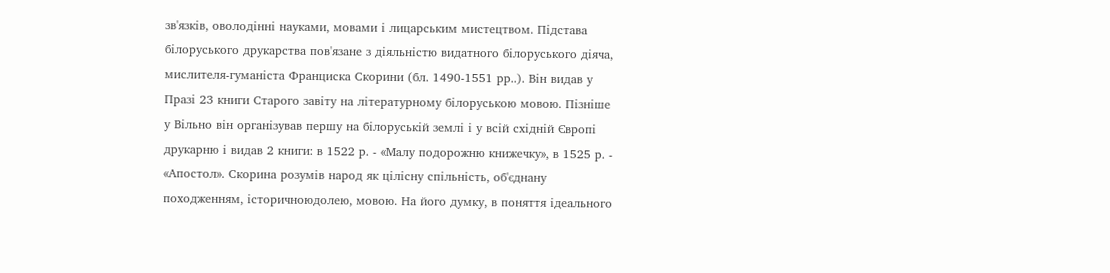зв'язків, оволодінні науками, мовами і лицарським мистецтвом. Підстава білоруського друкарства пов'язане з діяльністю видатного білоруського діяча, мислителя-гуманіста Франциска Скорини (бл. 1490-1551 рр..). Він видав у Празі 23 книги Старого завіту на літературному білоруською мовою. Пізніше у Вільно він організував першу на білоруській землі і у всій східній Європі друкарню і видав 2 книги: в 1522 р. - «Малу подорожню книжечку», в 1525 р. - «Апостол». Скорина розумів народ як цілісну спільність, об'єднану походженням, історичноюдолею, мовою. На його думку, в поняття ідеального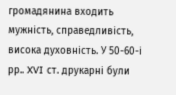громадянина входить мужність, справедливість, висока духовність. У 50-60-і рр.. XVI ст. друкарні були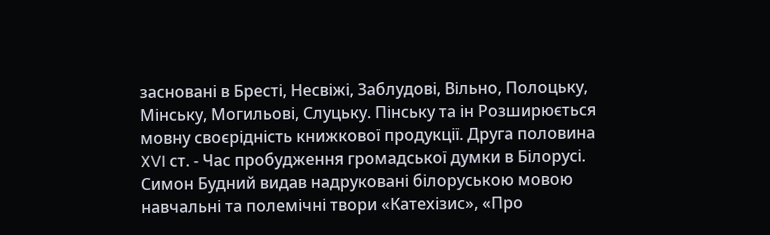засновані в Бресті, Несвіжі, Заблудові, Вільно, Полоцьку, Мінську, Могильові, Слуцьку. Пінську та ін Розширюється мовну своєрідність книжкової продукції. Друга половина XVI ст. - Час пробудження громадської думки в Білорусі. Симон Будний видав надруковані білоруською мовою навчальні та полемічні твори «Катехізис», «Про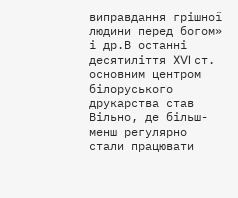виправдання грішної людини перед богом» і др.В останні десятиліття XVI ст. основним центром білоруського друкарства став Вільно, де більш-менш регулярно стали працювати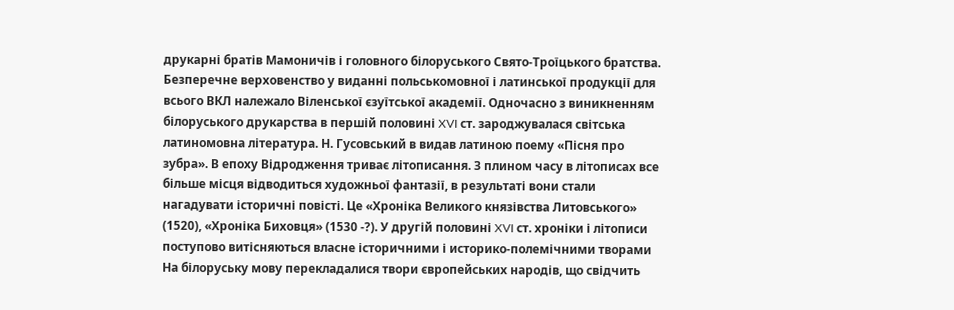друкарні братів Мамоничів і головного білоруського Свято-Троїцького братства. Безперечне верховенство у виданні польськомовної і латинської продукції для всього ВКЛ належало Віленської єзуїтської академії. Одночасно з виникненням білоруського друкарства в першій половині XVI ст. зароджувалася світська латиномовна література. Н. Гусовський в видав латиною поему «Пісня про зубра». В епоху Відродження триває літописання. З плином часу в літописах все більше місця відводиться художньої фантазії, в результаті вони стали нагадувати історичні повісті. Це «Хроніка Великого князівства Литовського» (1520), «Хроніка Биховця» (1530 -?). У другій половині XVI ст. хроніки і літописи поступово витісняються власне історичними і историко-полемічними творами На білоруську мову перекладалися твори європейських народів, що свідчить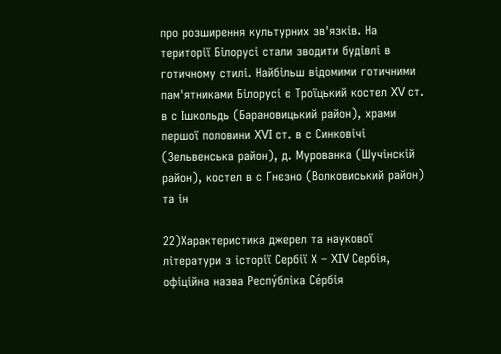про розширення культурних зв'язків. На території Білорусі стали зводити будівлі в готичному стилі. Найбільш відомими готичними пам'ятниками Білорусі є Троїцький костел XV ст. в с Ішкольдь (Барановицький район), храми першої половини XVI ст. в с Синковічі (Зельвенська район), д. Мурованка (Шучінскій район), костел в с Гнєзно (Волковиський район) та ін

22)Характеристика джерел та наукової літератури з історії Сербії Х – XIV Сербія, офіційна назва Респу́бліка Се́рбія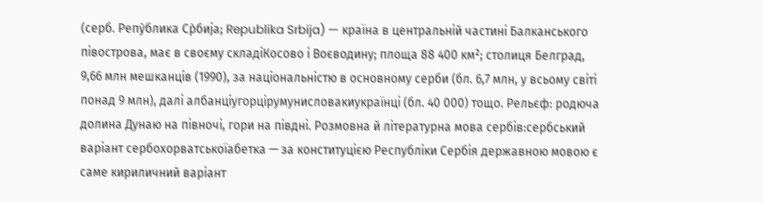(серб. Репу̀блика Ср̀бија; Republika Srbija) — країна в центральній частині Балканського півострова, має в своєму складіКосово і Воєводину; площа 88 400 км²; столиця Белград, 9,66 млн мешканців (1990), за національністю в основному серби (бл. 6,7 млн, у всьому світі понад 9 млн), далі албанціугорцірумунисловакиукраїнці (бл. 40 000) тощо. Рельєф: родюча долина Дунаю на півночі, гори на півдні. Розмовна й літературна мова сербів:сербський варіант сербохорватськоїабетка — за конституцією Республіки Сербія державною мовою є саме кириличний варіант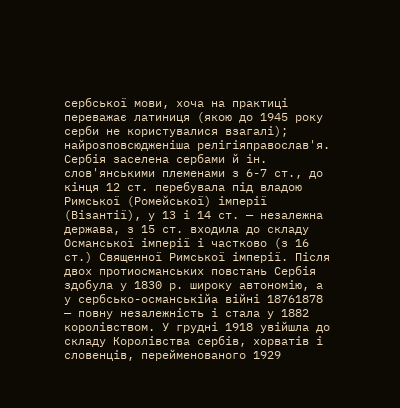сербської мови, хоча на практиці переважає латиниця (якою до 1945 року серби не користувалися взагалі); найрозповсюдженіша релігіяправослав'я. Сербія заселена сербами й ін. слов'янськими племенами з 6-7 ст., до кінця 12 ст. перебувала під владою Римської (Ромейської) імперії (Візантії), у 13 і 14 ст. — незалежна держава, з 15 ст. входила до складу Османської імперії і частково (з 16 ст.) Священної Римської імперії. Після двох протиосманських повстань Сербія здобула у 1830 р. широку автономію, а у сербсько-османськійа війні 18761878 — повну незалежність і стала у 1882 королівством. У грудні 1918 увійшла до складу Королівства сербів, хорватів і словенців, перейменованого 1929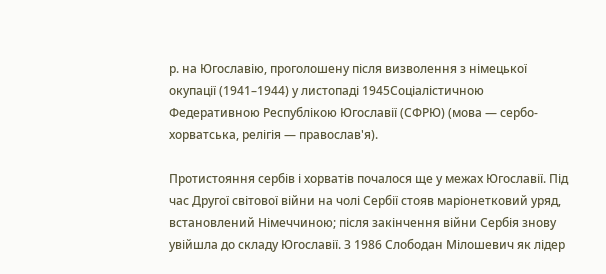р. на Югославію, проголошену після визволення з німецької окупації (1941–1944) у листопаді 1945Соціалістичною Федеративною Республікою Югославії (СФРЮ) (мова — сербо-хорватська, релігія — православ'я).

Протистояння сербів і хорватів почалося ще у межах Югославії. Під час Другої світової війни на чолі Сербії стояв маріонетковий уряд, встановлений Німеччиною; після закінчення війни Сербія знову увійшла до складу Югославії. З 1986 Слободан Мілошевич як лідер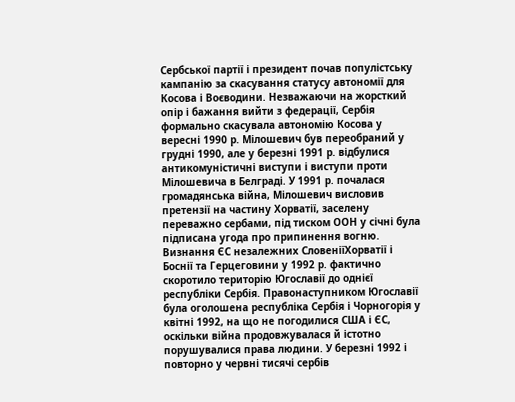Сербської партії і президент почав популістську кампанію за скасування статусу автономії для Косова і Воєводини. Незважаючи на жорсткий опір і бажання вийти з федерації, Сербія формально скасувала автономію Косова у вересні 1990 р. Мілошевич був переобраний у грудні 1990, але у березні 1991 р. відбулися антикомуністичні виступи і виступи проти Мілошевича в Белграді. У 1991 р. почалася громадянська війна, Мілошевич висловив претензії на частину Хорватії, заселену переважно сербами, під тиском ООН у січні була підписана угода про припинення вогню. Визнання ЄС незалежних СловеніїХорватії і Боснії та Герцеговини у 1992 р. фактично скоротило територію Югославії до однієї республіки Сербія. Правонаступником Югославії була оголошена республіка Сербія і Чорногорія у квітні 1992, на що не погодилися США і ЄС, оскільки війна продовжувалася й істотно порушувалися права людини. У березні 1992 і повторно у червні тисячі сербів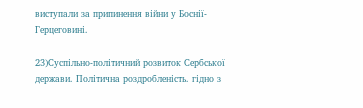виступали за припинення війни у Боснії-Герцеговині.

23)Суспільно-політичний розвиток Сербської держави. Політична роздробленість. гідно з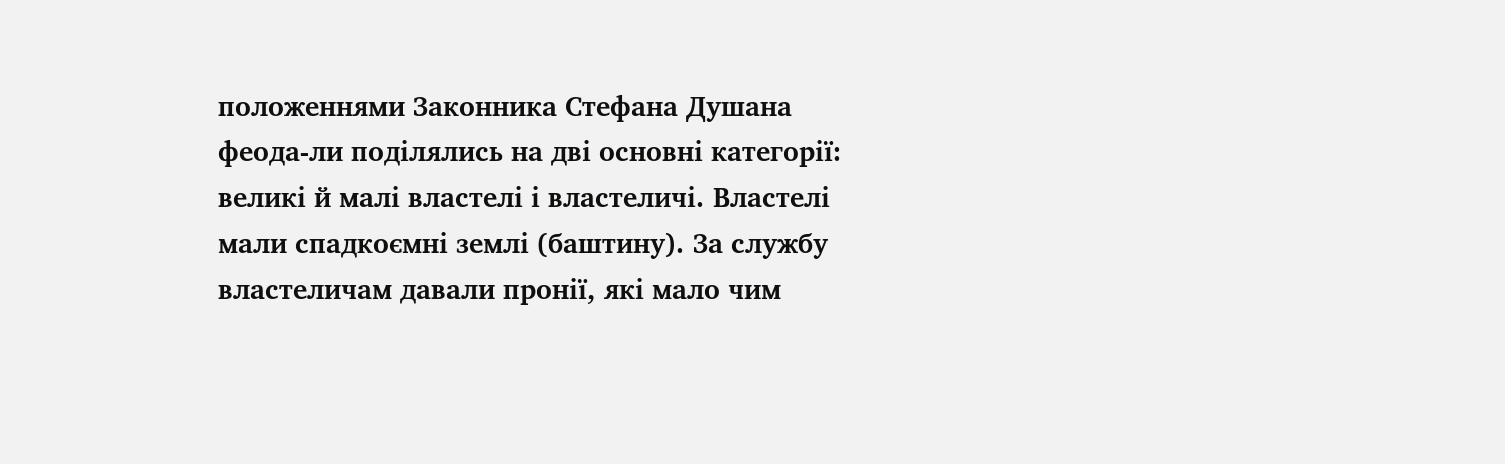положеннями Законника Стефана Душана феода-ли поділялись на дві основні категорії: великі й малі властелі і властеличі. Властелі мали спадкоємні землі (баштину). За службу властеличам давали пронії, які мало чим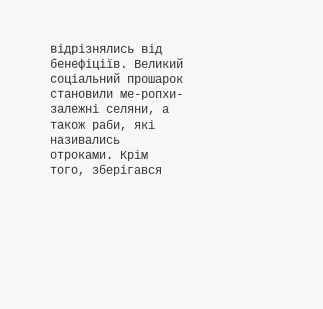відрізнялись від бенефіціїв. Великий соціальний прошарок становили ме-ропхи-залежні селяни, а також раби, які називались отроками. Крім того, зберігався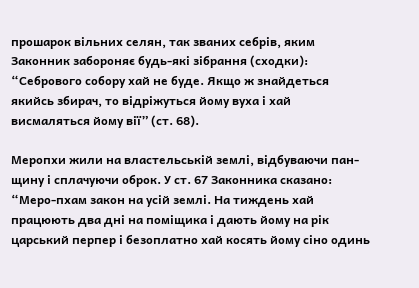прошарок вільних селян, так званих себрів, яким Законник забороняє будь-які зібрання (сходки): “Себрового собору хай не буде. Якщо ж знайдеться якийсь збирач, то відріжуться йому вуха і хай висмаляться йому вії” (ст. 68).

Меропхи жили на властельській землі, відбуваючи пан-щину і сплачуючи оброк. У ст. 67 Законника сказано: “Меро-пхам закон на усій землі. На тиждень хай працюють два дні на поміщика і дають йому на рік царський перпер і безоплатно хай косять йому сіно одинь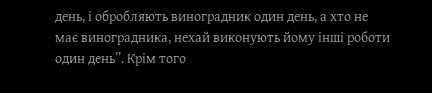день, і обробляють виноградник один день, а хто не має виноградника, нехай виконують йому інші роботи один день”. Крім того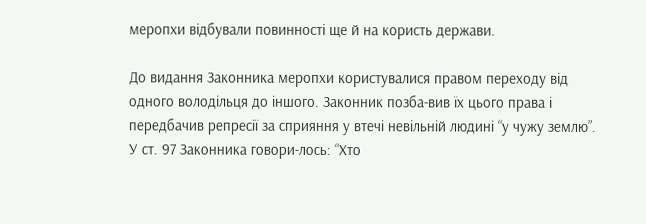меропхи відбували повинності ще й на користь держави.

До видання Законника меропхи користувалися правом переходу від одного володільця до іншого. Законник позба-вив їх цього права і передбачив репресії за сприяння у втечі невільній людині “у чужу землю”. У ст. 97 Законника говори-лось: “Хто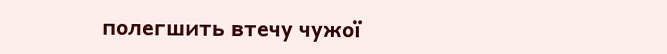полегшить втечу чужої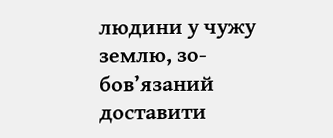людини у чужу землю, зо-бов’язаний доставити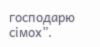господарю сімох”.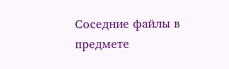Соседние файлы в предмете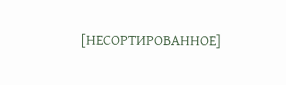[НЕСОРТИРОВАННОЕ]